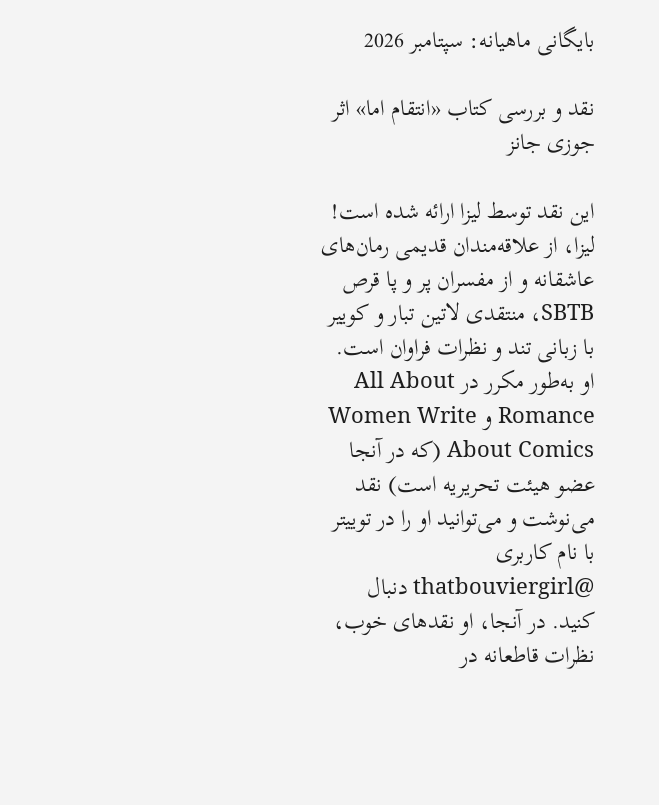بایگانی ماهیانه: سپتامبر 2026

نقد و بررسی کتاب «انتقام اما» اثر جوزی جانز

این نقد توسط لیزا ارائه شده است! لیزا، از علاقه‌مندان قدیمی رمان‌های عاشقانه و از مفسران پر و پا قرص SBTB، منتقدی لاتین تبار و کوییر با زبانی تند و نظرات فراوان است. او به‌طور مکرر در All About Romance و Women Write About Comics (که در آنجا عضو هیئت تحریریه است) نقد می‌نوشت و می‌توانید او را در توییتر با نام کاربری @thatbouviergirl دنبال کنید. در آنجا، او نقدهای خوب، نظرات قاطعانه در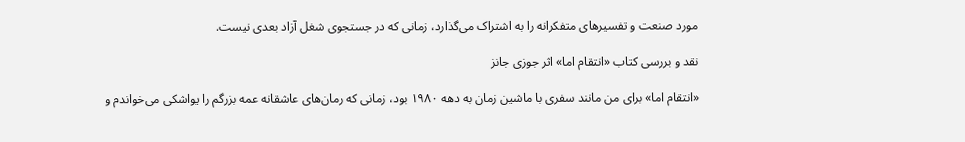مورد صنعت و تفسیرهای متفکرانه را به اشتراک می‌گذارد، زمانی که در جستجوی شغل آزاد بعدی نیست.

نقد و بررسی کتاب «انتقام اما» اثر جوزی جانز

«انتقام اما» برای من مانند سفری با ماشین زمان به دهه ۱۹۸۰ بود، زمانی که رمان‌های عاشقانه عمه بزرگم را یواشکی می‌خواندم و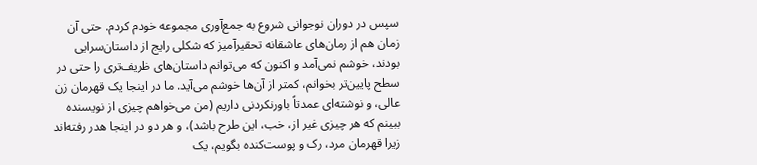سپس در دوران نوجوانی شروع به جمع‌آوری مجموعه خودم کردم. حتی آن زمان هم از رمان‌های عاشقانه تحقیرآمیز که شکلی رایج از داستان‌سرایی بودند، خوشم نمی‌آمد و اکنون که می‌توانم داستان‌های ظریف‌تری را حتی در سطح پایین‌تر بخوانم، کمتر از آن‌ها خوشم می‌آید. ما در اینجا یک قهرمان زن عالی، و نوشته‌ای عمدتاً باورنکردنی داریم (من می‌خواهم چیزی از نویسنده ببینم که هر چیزی غیر از، خب، این طرح باشد)، و هر دو در اینجا هدر رفته‌اند زیرا قهرمان مرد، رک و پوست‌کنده بگویم، یک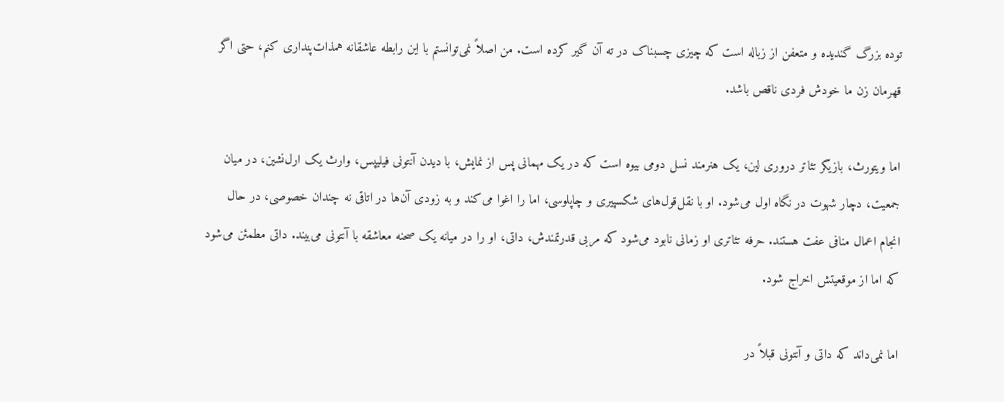توده بزرگ گندیده و متعفن از زباله است که چیزی چسبناک در ته آن گیر کرده است. من اصلاً نمی‌توانستم با این رابطه عاشقانه همذات‌پنداری کنم، حتی اگر قهرمان زن ما خودش فردی ناقص باشد.

اما ویتورث، بازیگر تئاتر دروری لین، یک هنرمند نسل دومی بیوه است که در یک مهمانی پس از نمایش، با دیدن آنتونی فیلیپس، وارث یک ارل‌نشین، در میان جمعیت، دچار شهوت در نگاه اول می‌شود. او با نقل‌قول‌های شکسپیری و چاپلوسی، اما را اغوا می‌کند و به زودی آن‌ها در اتاقی نه چندان خصوصی، در حال انجام اعمال منافی عفت هستند. حرفه تئاتری او زمانی نابود می‌شود که مربی قدرتمندش، داتی، او را در میانه یک صحنه معاشقه با آنتونی می‌بیند. داتی مطمئن می‌شود که اما از موقعیتش اخراج شود.

اما نمی‌داند که داتی و آنتونی قبلاً در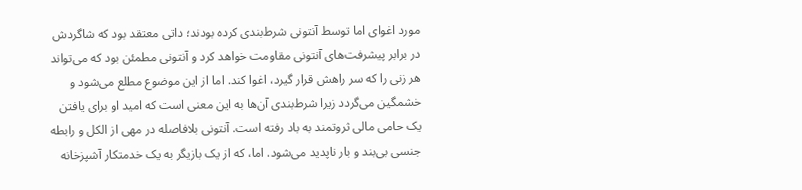مورد اغوای اما توسط آنتونی شرط‌بندی کرده بودند؛ داتی معتقد بود که شاگردش در برابر پیشرفت‌های آنتونی مقاومت خواهد کرد و آنتونی مطمئن بود که می‌تواند هر زنی را که سر راهش قرار گیرد، اغوا کند. اما از این موضوع مطلع می‌شود و خشمگین می‌گردد زیرا شرط‌بندی آن‌ها به این معنی است که امید او برای یافتن یک حامی مالی ثروتمند به باد رفته است. آنتونی بلافاصله در مهی از الکل و رابطه جنسی بی‌بند و بار ناپدید می‌شود. اما، که از یک بازیگر به یک خدمتکار آشپزخانه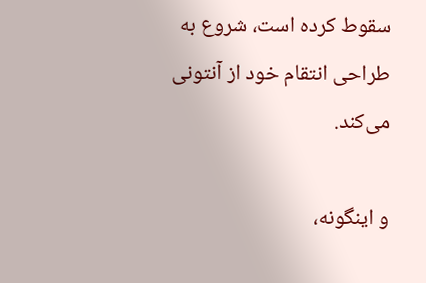سقوط کرده است، شروع به طراحی انتقام خود از آنتونی می‌کند.

و اینگونه،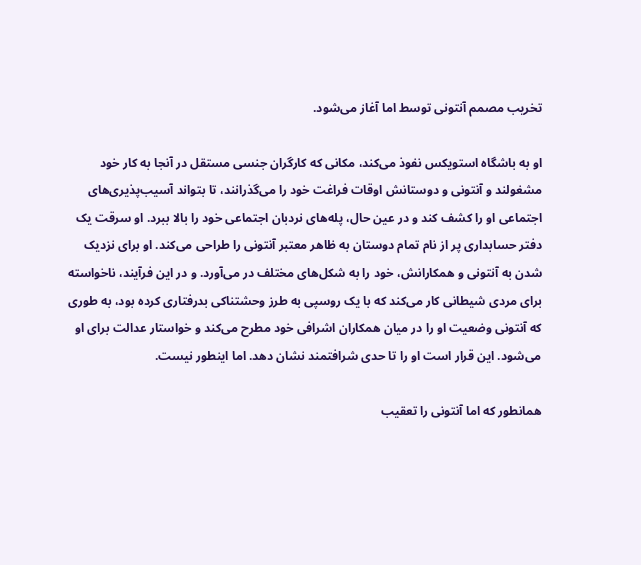تخریب مصمم آنتونی توسط اما آغاز می‌شود.

او به باشگاه استویکس نفوذ می‌کند، مکانی که کارگران جنسی مستقل در آنجا به کار خود مشغولند و آنتونی و دوستانش اوقات فراغت خود را می‌گذرانند، تا بتواند آسیب‌پذیری‌های اجتماعی او را کشف کند و در عین حال، پله‌های نردبان اجتماعی خود را بالا ببرد. او سرقت یک دفتر حسابداری پر از نام تمام دوستان به ظاهر معتبر آنتونی را طراحی می‌کند. او برای نزدیک شدن به آنتونی و همکارانش، خود را به شکل‌های مختلف در می‌آورد. و در این فرآیند، ناخواسته برای مردی شیطانی کار می‌کند که با یک روسپی به طرز وحشتناکی بدرفتاری کرده بود، به طوری که آنتونی وضعیت او را در میان همکاران اشرافی خود مطرح می‌کند و خواستار عدالت برای او می‌شود. این قرار است او را تا حدی شرافتمند نشان دهد. اما اینطور نیست.

همانطور که اما آنتونی را تعقیب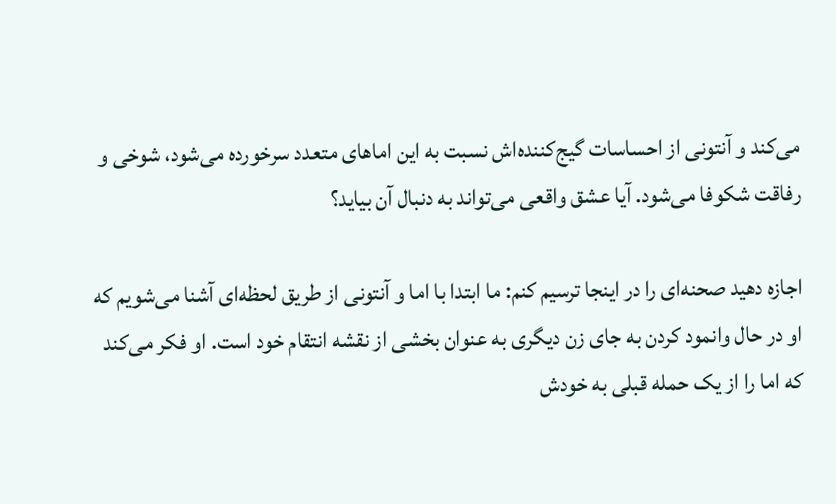می‌کند و آنتونی از احساسات گیج‌کننده‌اش نسبت به این اماهای متعدد سرخورده می‌شود، شوخی و رفاقت شکوفا می‌شود. آیا عشق واقعی می‌تواند به دنبال آن بیاید؟

اجازه دهید صحنه‌ای را در اینجا ترسیم کنم: ما ابتدا با اما و آنتونی از طریق لحظه‌ای آشنا می‌شویم که او در حال وانمود کردن به جای زن دیگری به عنوان بخشی از نقشه انتقام خود است. او فکر می‌کند که اما را از یک حمله قبلی به خودش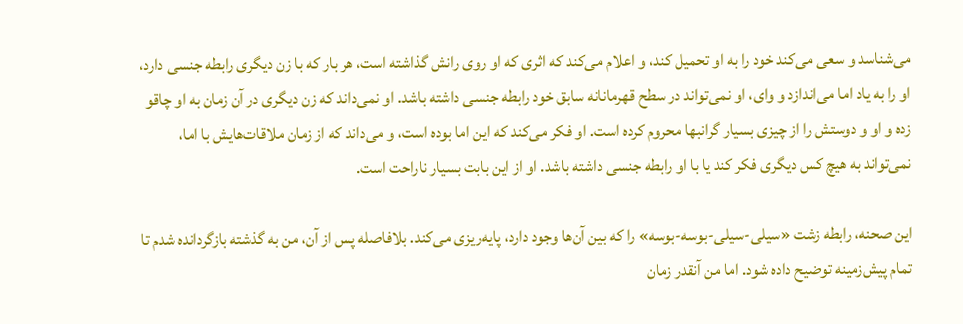می‌شناسد و سعی می‌کند خود را به او تحمیل کند، و اعلام می‌کند که اثری که او روی رانش گذاشته است، هر بار که با زن دیگری رابطه جنسی دارد، او را به یاد اما می‌اندازد و وای، او نمی‌تواند در سطح قهرمانانه سابق خود رابطه جنسی داشته باشد. او نمی‌داند که زن دیگری در آن زمان به او چاقو زده و او و دوستش را از چیزی بسیار گرانبها محروم کرده است. او فکر می‌کند که این اما بوده است، و می‌داند که از زمان ملاقات‌هایش با اما، نمی‌تواند به هیچ کس دیگری فکر کند یا با او رابطه جنسی داشته باشد. او از این بابت بسیار ناراحت است.

این صحنه، رابطه زشت «سیلی-سیلی-بوسه-بوسه» را که بین آن‌ها وجود دارد، پایه‌ریزی می‌کند. بلافاصله پس از آن، من به گذشته بازگردانده شدم تا تمام پیش‌زمینه توضیح داده شود. اما من آنقدر زمان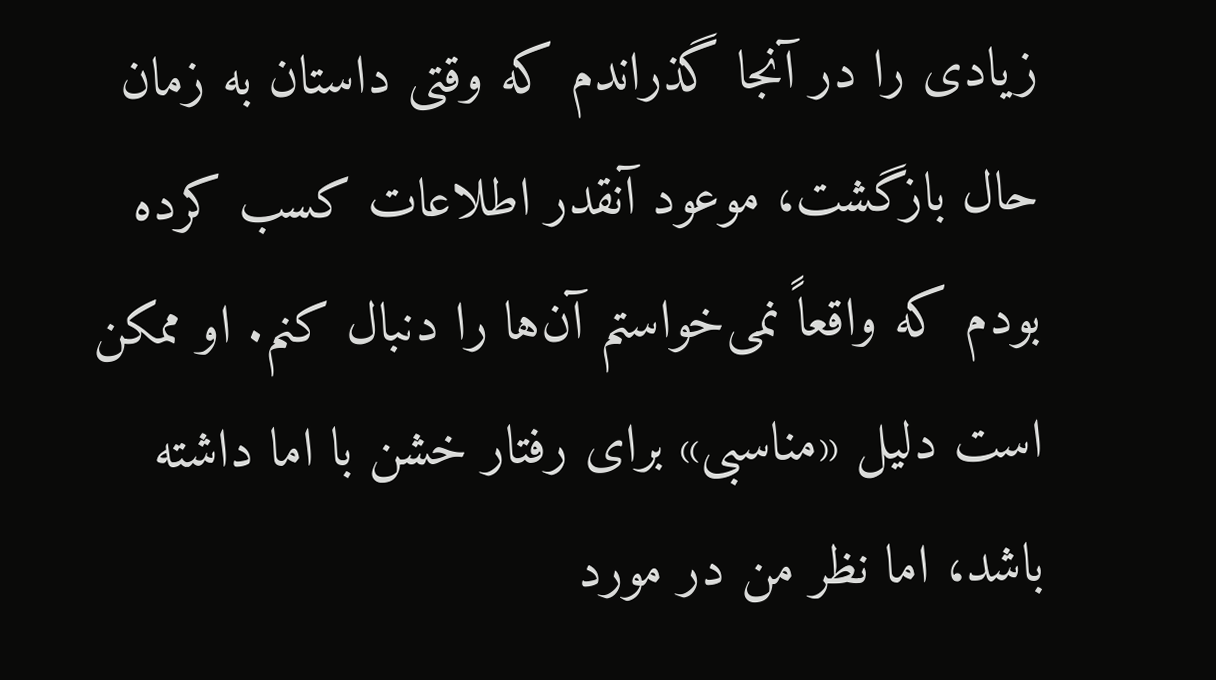زیادی را در آنجا گذراندم که وقتی داستان به زمان حال بازگشت، موعود آنقدر اطلاعات کسب کرده بودم که واقعاً نمی‌خواستم آن‌ها را دنبال کنم. او ممکن است دلیل «مناسبی» برای رفتار خشن با اما داشته باشد، اما نظر من در مورد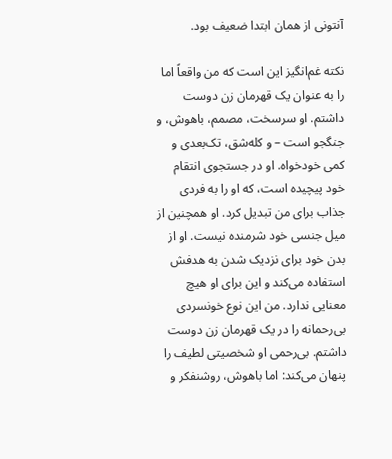آنتونی از همان ابتدا ضعیف بود.

نکته غم‌انگیز این است که من واقعاً اما را به عنوان یک قهرمان زن دوست داشتم. او سرسخت، مصمم، باهوش، و جنگجو است – و کله‌شق، تک‌بعدی و کمی خودخواه. او در جستجوی انتقام خود پیچیده است، که او را به فردی جذاب برای من تبدیل کرد. او همچنین از میل جنسی خود شرمنده نیست. او از بدن خود برای نزدیک شدن به هدفش استفاده می‌کند و این برای او هیچ معنایی ندارد. من این نوع خونسردی بی‌رحمانه را در یک قهرمان زن دوست داشتم. بی‌رحمی او شخصیتی لطیف را پنهان می‌کند: اما باهوش، روشنفکر و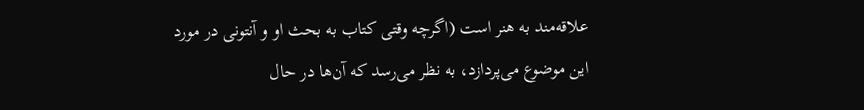علاقه‌مند به هنر است (اگرچه وقتی کتاب به بحث او و آنتونی در مورد این موضوع می‌پردازد، به نظر می‌رسد که آن‌ها در حال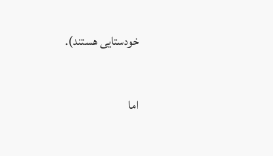خودستایی هستند).

اما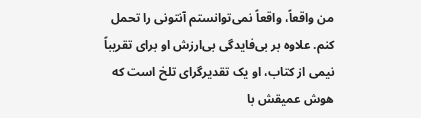من واقعاً، واقعاً نمی‌توانستم آنتونی را تحمل کنم. علاوه بر بی‌فایدگی بی‌ارزش او برای تقریباً نیمی از کتاب، او یک تقدیرگرای تلخ است که هوش عمیقش با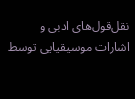نقل‌قول‌های ادبی و اشارات موسیقیایی توسط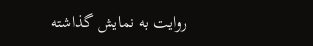روایت به نمایش گذاشته